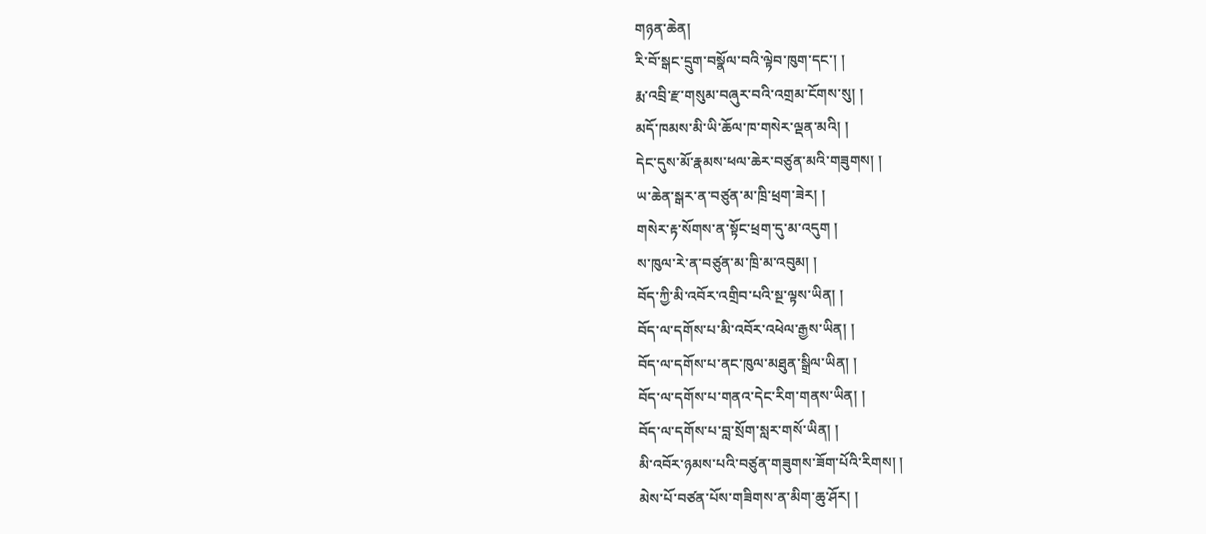གཉན་ཆེན།
རི་བོ་སྒང་དྲུག་བསྣོལ་བའི་ལྟེབ་ཁུག་དང་། །
རྨ་འབྲི་རྫ་གསུམ་བཞུར་བའི་འགྲམ་ངོགས་སུ། །
མདོ་ཁམས་མི་ཡི་ཆོལ་ཁ་གསེར་ལྡན་མའི། །
དེང་དུས་མོ་རྣམས་ཕལ་ཆེར་བཙུན་མའི་གཟུགས། །
ཡ་ཆེན་སྒར་ན་བཙུན་མ་ཁྲི་ཕྲག་ཟེར། །
གསེར་རྟ་སོགས་ན་སྟོང་ཕྲག་དུ་མ་འདུག །
ས་ཁུལ་རེ་ན་བཙུན་མ་ཁྲི་མ་འབུམ། །
བོད་ཀྱི་མི་འབོར་འགྲིབ་པའི་སྔ་ལྟས་ཡིན། །
བོད་ལ་དགོས་པ་མི་འབོར་འཕེལ་རྒྱས་ཡིན། །
བོད་ལ་དགོས་པ་ནང་ཁུལ་མཐུན་སྒྲིལ་ཡིན། །
བོད་ལ་དགོས་པ་གནའ་དེང་རིག་གནས་ཡིན། །
བོད་ལ་དགོས་པ་བླ་སྲོག་སླར་གསོ་ཡིན། །
མི་འབོར་ཉམས་པའི་བཙུན་གཟུགས་ཟོག་པོའི་རིགས། །
མེས་པོ་བཙན་པོས་གཟིགས་ན་མིག་ཆུ་ཤོར། །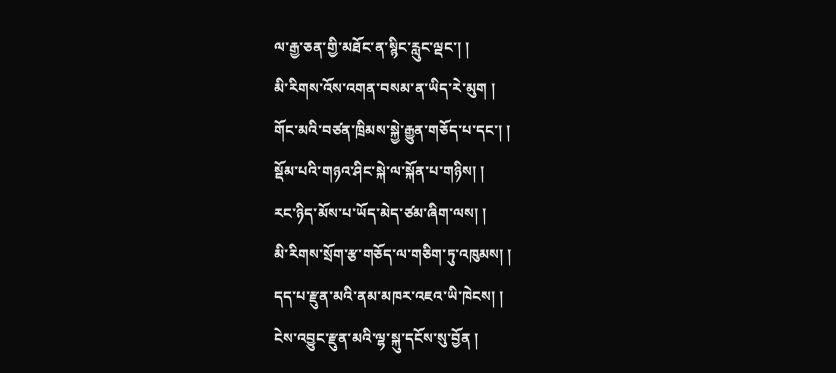ལ་རྒྱ་ཅན་གྱི་མཐོང་ན་སྙིང་རླུང་ལྡང་། །
མི་རིགས་འོས་འགན་བསམ་ན་ཡིད་རེ་མུག །
གོང་མའི་བཙན་ཁྲིམས་སྐྱེ་རྒྱུན་གཅོད་པ་དང་། །
སྡོམ་པའི་གཉའ་ཤིང་སྐེ་ལ་སྐོན་པ་གཉིས། །
རང་ཉིད་མོས་པ་ཡོད་མེད་ཙམ་ཞིག་ལས། །
མི་རིགས་སྲོག་རྩ་གཅོད་ལ་གཅིག་ཏུ་འཁུམས། །
དད་པ་རྫུན་མའི་ནམ་མཁར་འཇའ་ཡི་ཁེངས། །
ངེས་འབྱུང་རྫུན་མའི་ལྷ་སྐུ་དངོས་སུ་བྱོན །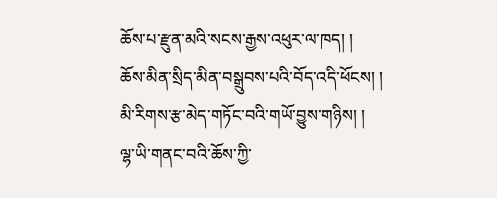ཆོས་པ་རྫུན་མའི་སངས་རྒྱས་འཕུར་ལ་ཁད། །
ཆོས་མིན་སྲིད་མིན་བསྒྲུབས་པའི་བོད་འདི་ཕོངས། །
མི་རིགས་རྩ་མེད་གཏོང་བའི་གཡོ་བྱུས་གཉིས། །
ལྷ་ཡི་གནང་བའི་ཆོས་ཀྱི་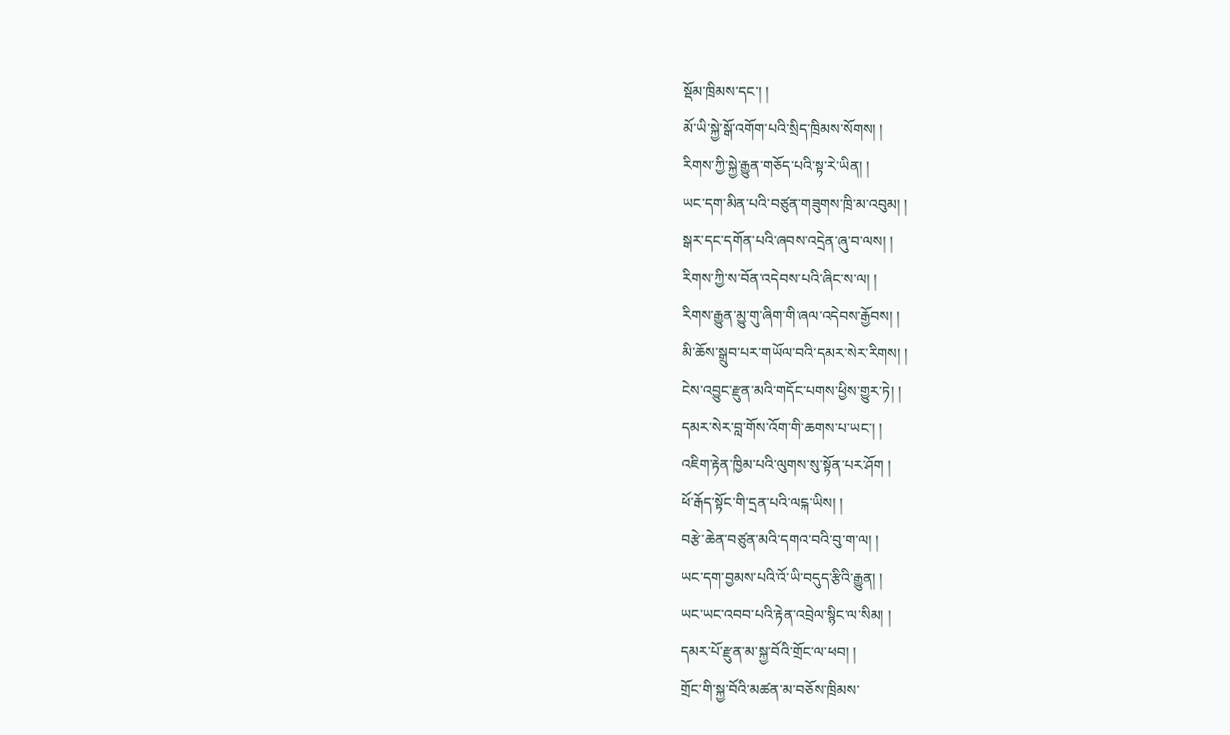སྡོམ་ཁྲིམས་དང་། །
མོ་ཡི་སྐྱེ་སྒོ་འགོག་པའི་སྲིད་ཁྲིམས་སོགས། །
རིགས་ཀྱི་སྐྱེ་རྒྱུན་གཅོད་པའི་སྟ་རེ་ཡིན། །
ཡང་དག་མིན་པའི་བཙུན་གཟུགས་ཁྲི་མ་འབུམ། །
སྒར་དང་དགོན་པའི་ཞབས་འདྲེན་ཞུ་བ་ལས། །
རིགས་ཀྱི་ས་བོན་འདེབས་པའི་ཞིང་ས་ལ། །
རིགས་རྒྱུན་མྱུ་གུ་ཞིག་གི་ཞལ་འདེབས་རྒྱོབས། །
མི་ཆོས་སྒྲུབ་པར་གཡོལ་བའི་དམར་སེར་རིགས། །
ངེས་འབྱུང་རྫུན་མའི་གདོང་པགས་ཕྱིས་གྱུར་ཏེ། །
དམར་སེར་བླ་གོས་འོག་གི་ཆགས་པ་ཡང་། །
འཇིག་རྟེན་ཁྱིམ་པའི་ལུགས་སུ་སྟོན་པར་ཤོག །
ཕོ་རྒོད་སྟོང་གི་དྲན་པའི་ལངྐ་ཡིས། །
བརྩེ་ཆེན་བཙུན་མའི་དགའ་བའི་བུ་ག་ལ། །
ཡང་དག་བྱམས་པའི་འོ་ཡི་བདུད་རྩིའི་རྒྱུན། །
ཡང་ཡང་འབབ་པའི་རྟེན་འབྲེལ་སྙིང་ལ་སིམ། །
དམར་པོ་རྫུན་མ་སྐྱ་བོའི་གྲོང་ལ་ཕབ། །
གྲོང་གི་སྐྱ་བོའི་མཚན་མ་བཅོས་ཁྲིམས་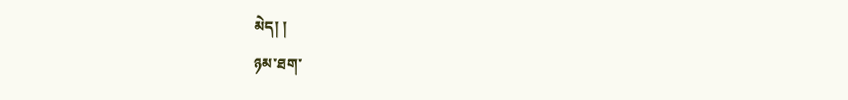མེད། །
ཉམ་ཐག་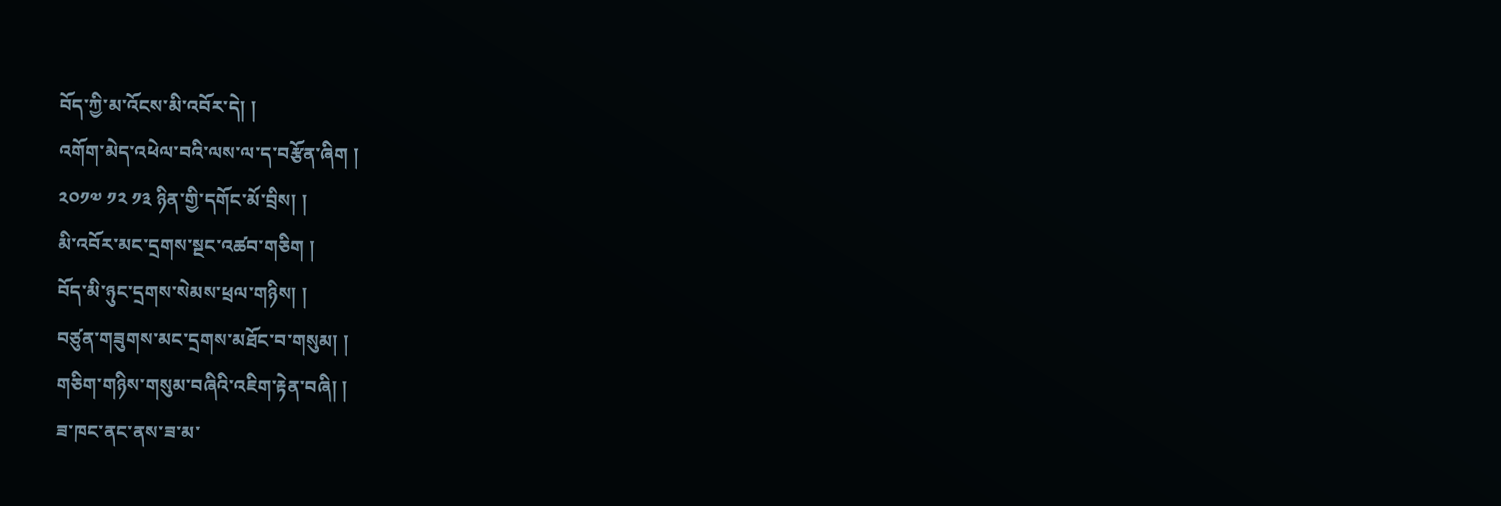བོད་ཀྱི་མ་འོངས་མི་འབོར་དེ། །
འགོག་མེད་འཕེལ་བའི་ལས་ལ་ད་བརྩོན་ཞིག །
༢༠༡༧ ༡༢ ༡༣ ཉིན་གྱི་དགོང་མོ་བྲིས། །
མི་འབོར་མང་དྲགས་སྔང་འཚབ་གཅིག །
བོད་མི་ཉུང་དྲགས་སེམས་ཕྲལ་གཉིས། །
བཙུན་གཟུགས་མང་དྲགས་མཐོང་བ་གསུམ། །
གཅིག་གཉིས་གསུམ་བཞིའི་འཇིག་རྟེན་བཞི། །
ཟ་ཁང་ནང་ནས་ཟ་མ་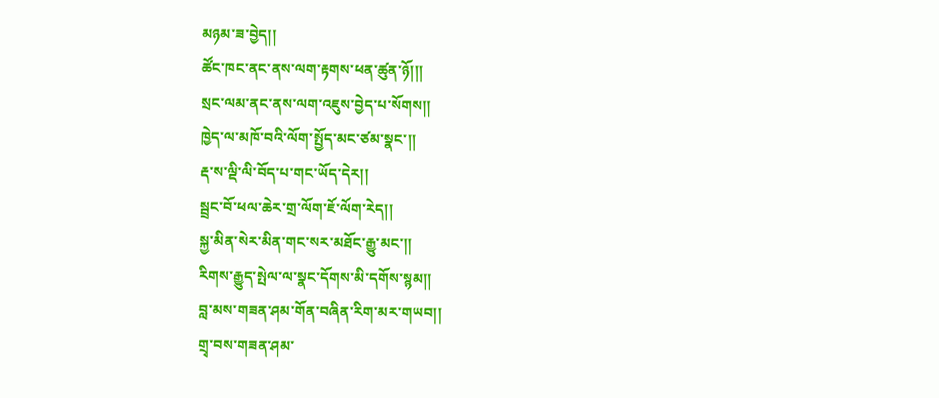མཉམ་ཟ་བྱེད།།
ཚོང་ཁང་ནང་ནས་ལག་རྟགས་ཕན་ཚུན་ཉོ།།།
སྲང་ལམ་ནང་ནས་ལག་འཇུས་བྱེད་པ་སོགས།།
ཁྱེད་ལ་མཁོ་བའི་ལོག་སྤྱོད་མང་ཙམ་སྣང་།།
རྡ་ས་ལྡི་ལི་བོད་པ་གང་ཡོད་དེར།།
སྦྲང་བོ་ཕལ་ཆེར་གྲ་ལོག་ཇོ་ལོག་རེད།།
སྐྱ་མིན་སེར་མིན་གང་སར་མཐོང་རྒྱུ་མང་།།
རིགས་རྒྱུད་སྤེལ་ལ་སྣང་དོགས་མི་དགོས་སྙམ།།
བླ་མས་གཟན་ཤམ་གོན་བཞིན་རིག་མར་གཡབ།།
གྲྭ་བས་གཟན་ཤམ་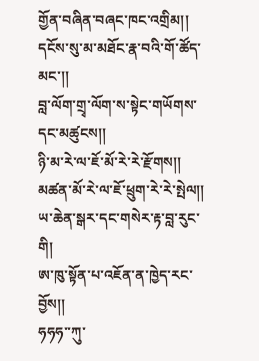གྱོན་བཞིན་བཞང་ཁང་འགྲིམ།།
དངོས་སུ་མ་མཐོང་རྣ་བའི་གོ་ཚོད་མང་།།
བླ་ལོག་གྲྭ་ལོག་ས་སྟེང་གཡོགས་དང་མཚུངས།།
ཉི་མ་རེ་ལ་ཇོ་མོ་རེ་རེ་རྫོགས།།
མཚན་མོ་རེ་ལ་ཇོ་ཕྲུག་རེ་རེ་སྤེལ།།
ཡ་ཆེན་སྒར་དང་གསེར་རྟ་བླ་རུང་གི།
ཨ་ཁུ་སྟོན་པ་འཇོན་ན་ཁྱེད་རང་བྱོས།།
ཧཧཧ་་ཀུ་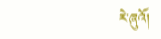རེ་ཞུའོ།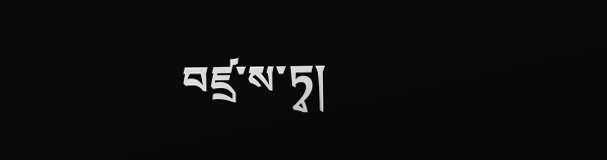བཛྲ་ས་ཏྭ།